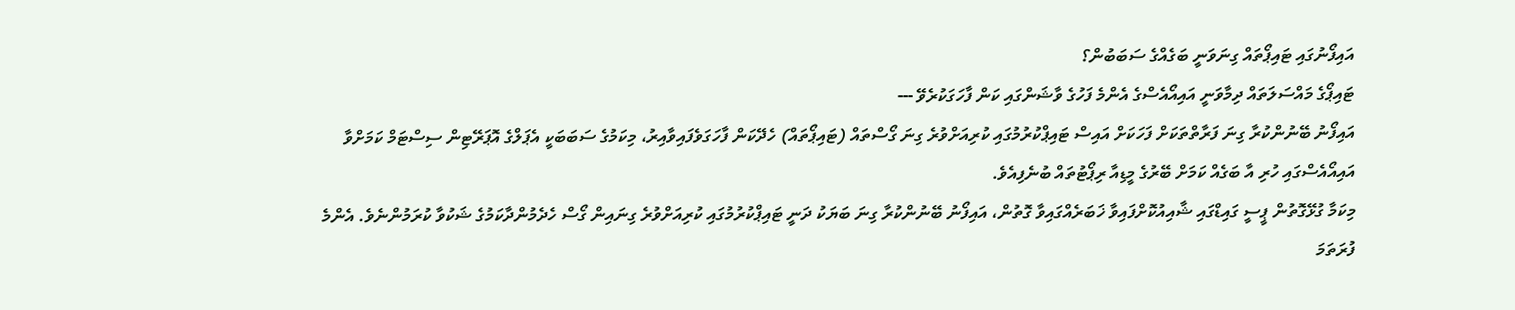އައިފޯނުގައި ޓައިޕޯތައް ގިނަވަނީ ބަގެއްގެ ސަބަބުން؟
ޓައިޕޯގެ މައްސަލަތައް ދިމާވަނީ އައިއޯއެސްގެ އެންމެ ފަހުގެ ވާޝަންގައި ކަން ފާހަގަކުރެވޭ ---
އައިފޯނު ބޭނުންކުރާ ގިނަ ފަރާތްތަކަށް ފަހަކަށް އައިސް ޓައިޕްކުރުމުގައި ކުރިއަށްވުރެ ގިނަ ގޯސްތައް (ޓައިޕޯތައް) ހެދޭކަން ފާހަގަވެފައިވާއިރު، މިކަމުގެ ސަބަބަކީ އެޕަލްގެ އޮޕަރޭޓިން ސިސްޓަމް ކަމަށްވާ އައިއޯއެސްގައި ހުރި އާ ބަގެއް ކަމަށް ބޭރުގެ މީޑިއާ ރިޕޯޓުތައް ބުނެފިއެވެ.
މިކަމާ ގުޅޭގޮތުން ޕީސީ ގައިޑްގައި ޝާއިއުކޮށްފައިވާ ޚަބަރެއްގައިވާ ގޮތުން، އައިފޯނު ބޭނުންކުރާ ގިނަ ބަޔަކު ދަނީ ޓައިޕްކުރުމުގައި ކުރިއަށްވުރެ ގިނައިން ގޯސް ހެދެމުންދާކަމުގެ ޝަކުވާ ކުރަމުންނެވެ. އެންމެ ފުރަތަމަ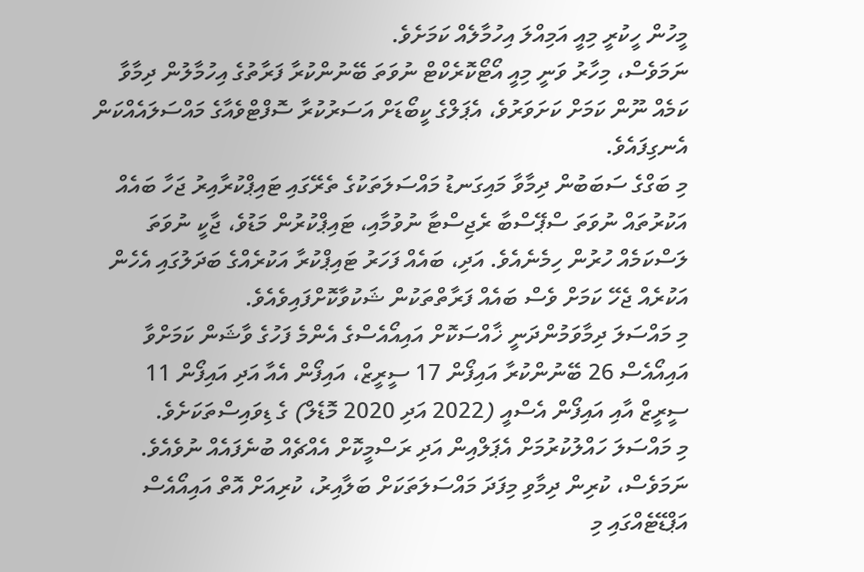މީހުން ހީކުރީ މިއީ އަމިއްލަ އިހުމާލެއް ކަމަށެވެ.
ނަމަވެސް، މިހާރު ވަނީ މިއީ އޯޓޯކޮރެކްޓް ނުވަތަ ބޭނުންކުރާ ފަރާތުގެ އިހުމާލުން ދިމާވާ ކަމެއް ނޫން ކަމަށް ކަށަވަރުވެ، އެޕަލްގެ ކީބޯޑަށް އަސަރުކުރާ ސޮފްޓްވެއާގެ މައްސަލައެއްކަން އެނގިފައެވެ.
މި ބަގްގެ ސަބަބުން ދިމާވާ މައިގަނޑު މައްސަލަތަކުގެ ތެރޭގައި ޓައިޕްކުރާއިރު ޖަހާ ބައެއް އަކުރުތައް ނުވަތަ ސްޕޭސްބާ ރެޖިސްޓާ ނުވުމާއި، ޓައިޕްކުރުން މަޑުވެ، ޖާކީ ނުވަތަ ލަސްކަމެއް ހުރުން ހިމެނެއެވެ. އަދި، ބައެއް ފަހަރު ޓައިޕްކުރާ އަކުރެއްގެ ބަދަލުގައި އެހެން އަކުރެއް ޖެހޭ ކަމަށް ވެސް ބައެއް ފަރާތްތަކުން ޝަކުވާކޮށްފައިވެއެވެ.
މި މައްސަލަ ދިމާވަމުންދަނީ ޚާއްސަކޮށް އައިއޯއެސްގެ އެންމެ ފަހުގެ ވާޝަން ކަމަށްވާ އައިއޯއެސް 26 ބޭނުންކުރާ އައިފޯން 17 ސީރީޒް، އައިފޯން އެއާ އަދި އައިފޯން 11 ސީރީޒް އާއި އައިފޯން އެސްއީ (2022 އަދި 2020 މޮޑެލް) ގެ ޑިވައިސްތަކަށެވެ.
މި މައްސަލަ ހައްލުކުރުމަށް އެޕަލްއިން އަދި ރަސްމީކޮށް އެއްޗެއް ބުނެފައެއް ނުވެއެވެ. ނަމަވެސް، ކުރިން ދިމާވި މިފަދަ މައްސަލަތަކަށް ބަލާއިރު، ކުރިއަށް އޮތް އައިއޯއެސް އަޕްޑޭޓެއްގައި މި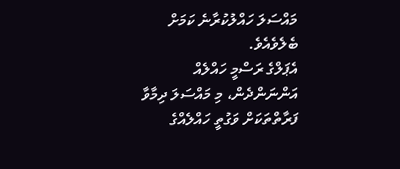މައްސަލަ ހައްލުކުރާނެ ކަމަށް ބެލެވެއެވެ.
އެޕަލްގެ ރަސްމީ ހައްލެއް އަންނަންދެން، މި މައްސަލަ ދިމާވާ ފަރާތްތަކަށް ވަގުތީ ހައްލެއްގެ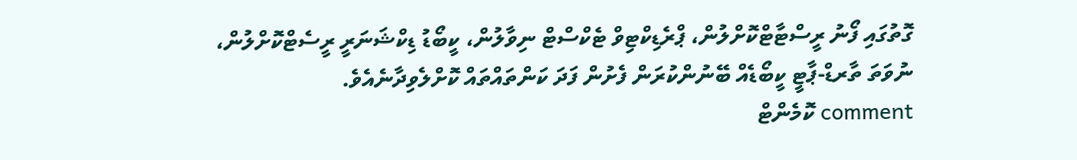ގޮތުގައި ފޯނު ރީސްޓާޓްކޮށްލުން، ޕްރެޑިކްޓިވް ޓެކްސްޓް ނިވާލުން، ކީބޯޑު ޑިކްޝަނަރީ ރީސެޓްކޮށްލުން، ނުވަތަ ތާރޑް-ޕާޓީ ކީބޯޑެއް ބޭނުންކުރަން ފެށުން ފަދަ ކަންތައްތައް ކޮށްލެވިދާނެއެވެ.
comment ކޮމެންޓް